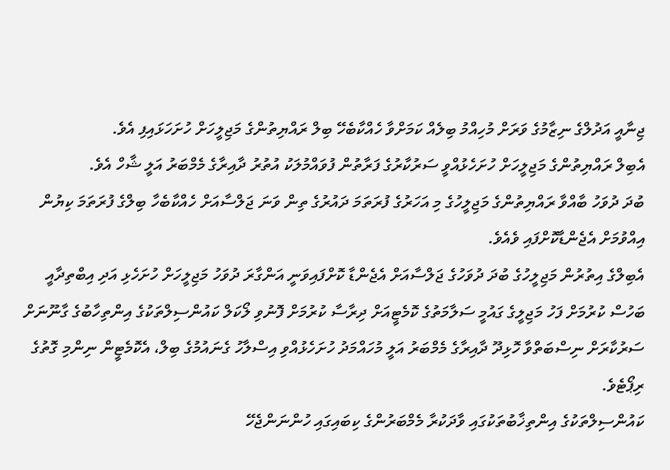ޖިނާއީ އަދުލްގެ ނިޒާމުގެ ވަރަށް މުހިއްމު ބިލެއް ކަމަށްވާ ހެއްކާބެހޭ ބިލް ރައްޔިތުންގެ މަޖިލީހަށް ހުށަހަޅައިފި އެވެ.
އެބިލް ރައްޔިތުންގެ މަޖިލީހަށް ހުށަހެޅުއްވީ ސަރުކާރުގެ ފަރާތުން ފުވައްމުލަކު އުތުރު ދާއިރާގެ މެމްބަރު އަލީ ޝާހް އެވެ.
ބުދަ ދުވަހު ބާއްވާ ރައްޔިތުންގެ މަޖިލީހުގެ މި އަހަރުގެ ފުރަތަމަ ދައުރުގެ ތިން ވަނަ ޖަލްސާއަށް ހެއްކާބެހާ ބިލްގެ ފުރަތަމަ ކިޔުން އިއްވުމަށް އެޖެންޑާކޮށްފައި ވެއެވެ.
އެބިލްގެ އިތުރުން މަޖިލީހުގެ ބުދަ ދުވަހުގެ ޖަލްސާއަށް އެޖެންޑާ ކޮށްފައިވަނީ އަންގާރަ ދުވަހު މަޖިލީހަށް ހުށަހެޅި އަދި އިބްތިދާއީ ބަހުސް ކުރުމަށް ފަހު މަޖިލީގެ ގައުމީ ސަލާމަތުގެ ކޮމެޓީއަށް ދިރާސާ ކުރުމަށް ފޮނުވި ލޯކަލް ކައުންސިލްތަކުގެ އިންތިހާބުގެ ގާނޫނަށް ސަރުކާރަށް ނިސްބަތްވާ ހޮޅިދޫ ދާއިރާގެ މެމްބަރު އަލީ މުހައްމަދު ހުށަހެޅުއްވި އިސްލާހު ގެނައުމުގެ ބިލް، އެކޮމެޓީން ނިންމި ގޮތުގެ ރިޕޯޓެވެ.
ކައުންސިލްތަކުގެ އިންތިޚާބުތަކުގައި ވާދަކުރާ މެމްބަރުންގެ ކިބައިގައި ހުންނަންޖެހޭ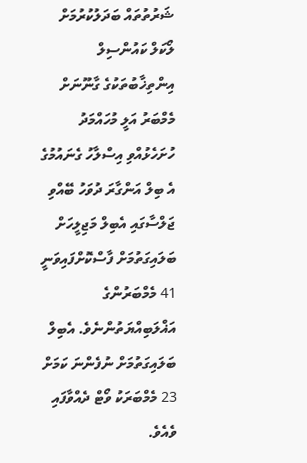ޝަރުތުތައް ބަދަލުކުރުމަށް ލޯކަލް ކައުންސިލް އިންތިޚާބުތަކުގެ ގާނޫނަށް މެމްބަރު އަލީ މުހައްމަދު ހުށަހެޅުއްވި އިސްލާހު ގެނައުމުގެ އެ ބިލް އަންގާރަ ދުވަހު ބޭއްވި ޖަލްސާގައި އެބިލް މަޖިލީހަށް ބަލައިގަތުމަށް ފާސްކޮށްފައިވަނީ 41 މެމްބަރުންގެ އަޣްލަބިއްޔަތުންނެވެ. އެބިލް ބަލައިގަތުމަށް ނުފެންނަ ކަމަށް 23 މެމްބަރަކު ވޯޓް ދެއްވާފައި ވެއެވެ.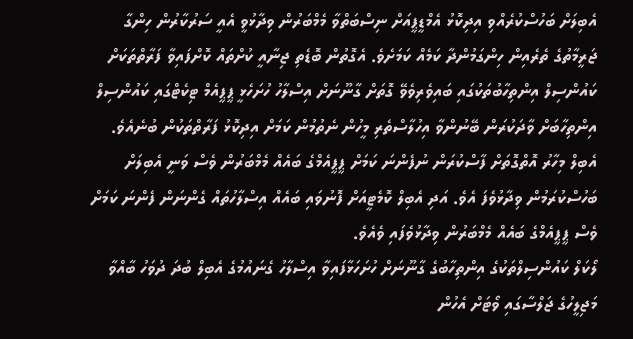އެބިލަށް ބަހުސްކުރެއްވި އިދިކޮޅު އެމްޑީޕީއަށް ނިސްބަތްވާ މެމްބަރުން ވިދާޅުވީ އެއީ ސަރުކާރުން ހިންގާ ޖަރީމާތުގެ ތެރެއިން ހިންގަމުންދާ ކަމެއް ކަމަށެވެ. އެގޮތުން ބޮޑެތި ޖިނާއީ ކުށްތައް ކޮށްފައިވާ ފަރާތްތަކަށް ކައުންސިލް އިންތިހާބުތަކުގައި ބައިވެރިވެވޭ ގޮތަށް ގާނޫނަށް އިސްލާހު ހުށަހެޅީ ޕީޕީއެމް ޓިކެޓްގައި ކައުންސިލް އިންތިހާބަށް ވާދަކުރަން ބޭނުންވާ އިހުލާސްތެރި މީހުން ނެތުމުން ކަމަށް އިދިކޮޅު ފަރާތްތަކުން ބުނެއެވެ.
އެބިލް މިހާރު އޮތްގޮތަށް ފާސްކުރަން ނުފެންނަ ކަމަށް ޕީޕީއެމްގެ ބައެއް މެމްބަރުން ވެސް ވަނީ އެބިލަށް ބަހުސްކުރަމުން ވިދާޅުވެފަ އެވެ. އަދި އެބިލް ކޮމެޓީއަށް ފޮނުވައި ބައެއް އިސްލާހުތައް ގެންނަން ފެންނަ ކަމަށް ވެސް ޕީޕީއެމްގެ ބައެއް މެމްބަރުން ވިދާޅުވެފައި ވެއެވެ.
ލޯކަލް ކައުންސިލްތަކުގެ އިންތިހާބުގެ ގާނޫނަށް ހުށަހަޅާފައިވާ އިސްލާހު ގެނައުމުގެ އެބިލް ބުދަ ދުވަހު ބާއްވާ މަޖިލީހުގެ ޖަލްސާގައި ވޯޓަށް އެހުން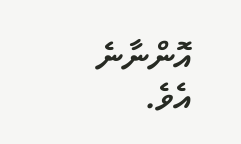އޮންނާނެ އެވެ.